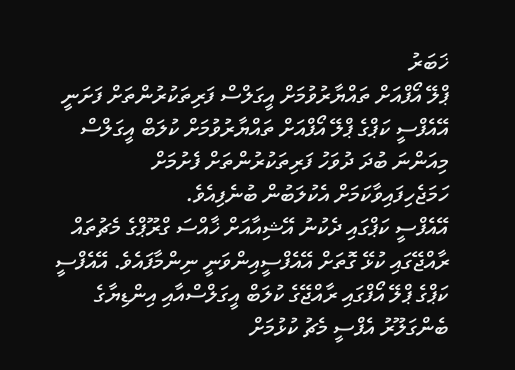ޚަބަރު
ޕްލޭ އޯފްއަށް ތައްޔާރުވުމަށް އީގަލްސް ފަރިތަކުރުންތަށް ފަށަނީ
އޭއެފްސީ ކަޕްގެ ޕްލޭ އޯފްއަށް ތައްޔާރުވުމަށް ކުލަބް އީގަލްސް މިއަންނަ ބުދަ ދުވަހު ފަރިތަކުރުންތަށް ފެށުމަށް ހަމަޖެހިފައިވާކަމަށް އެކުލަބުން ބުނެފިއެވެ.
އޭއެފްސީ ކަޕްގައި ދެކުނު އޭޝިއާއަށް ޚާއްސަ ގްރޫޕްގެ މެޗުތައް ރާއްޖޭގައި ކުޅޭ ގޮތަށް އޭއެފްސީއިންވަނީ ނިންމާފައެވެ. އޭއެފްސީ ކަޕްގެ ޕްލޭ އޯފްގައި ރާއްޖޭގެ ކުލަބް އީގަލްސްއާއި އިންޑިޔާގެ ބެންގަލޫރު އެފްސީ މެޗު ކުޅުމަށް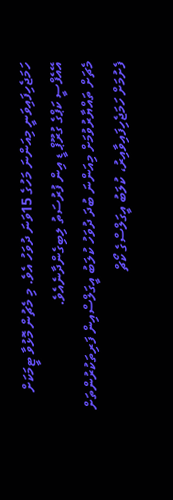ހަމަޖެހިފައިވަނީ މިއަންނަ މަހުގެ 15ވަނަ ދުވަހު އެވެ. މި މެޗުން މޮޅުވާ ޓީމަކަށް އޭއެފްސީ ކަޕްގެ ގުރޫޕް ޑީ އިން ފުރުސަތު ލިބިގެންދާނެއެވެ.
މެޗަށް ތައްޔާރުވުމަށް މިއަންނަ ބުދަ ދުވަހު ކުލަބު އީގަލްސްއިން ފަރިތަކުރުންތަށް ފެށުމަށް ހަމަޖެހިފައިވާއިރު، ކުލަބު އީގަލްސްގެ ކޯޗް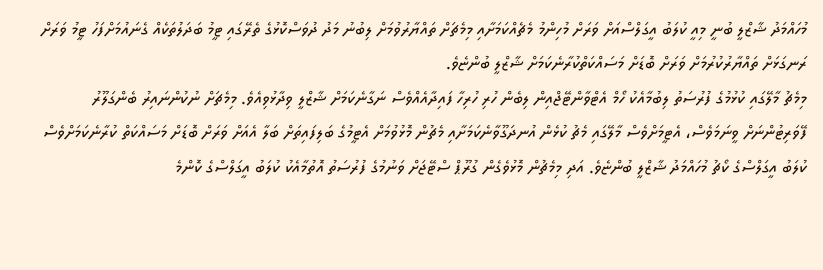މުހައްމަދު ޝާޒްލީ ބުނީ މިއީ ކުލަބު އީގަލްސްއަށް ވަރަށް މުހިންމު މެޗެއްކަމަށާއި މިމެޗަށް ތައްޔާރުވުމަށް ލިބުނު މަދު ދުވަސްކޮޅުގެ ތެރޭގައި ޓީމު ބަދަލުތަކެއް ގެނައުމަށްފަހު ޓީމު ވަރަށް ރަނގަޅަށް ތައްޔާރުކުރުމަށް ވަރަށް ބޮޑަށް މަސައްކަތްކުރާނެކަމަށް ޝާޒްލީ ބުންޏެވެ.
މިމެޗު މާލޭގައި ކުޅުމުގެ ފުރުސަތު ލިބުމާއެކު ހޯމް އެޓްވާންޓޭޖްއިން ލިބެން ހުރި ހުރިހާ ފައިދާއެއްވެސް ނަގާނެކަމަށް ޝާޒްލީ ވިދާޅުވިއެވެ. މިމެޗަށް ނުކުންނައިރު ބެންގަލޫރު ފޭވަރިޓުންނަށް ވީނަމަވެސް، އެޓީމަށްވެސް މާލޭގައި މެޗު ކުޅެން އުނދަގޫވާނެކަމަށާއި މެޗުން މޮޅުވުމަށް އެޓީމުގެ ބަލިފައިތަށް ބަލާ އެއަށް ވަރަށް ބޮޑަށް މަސައްކަތް ކުރާނެކަމަށްވެސް ކުލަބު އީގަލްސްގެ ކޯޗު މުހައްމަދު ޝާޒްލީ ބުންޏެވެ. އަދި މިމެޗުން މޮޅުވެގެން ގުރޫޕް ސްޓޭޖަށް ވަނުމުގެ ފުރުސަތު އޮތުމާއެކު ކުލަބު އީގަލްސްގެ ކޮންމެ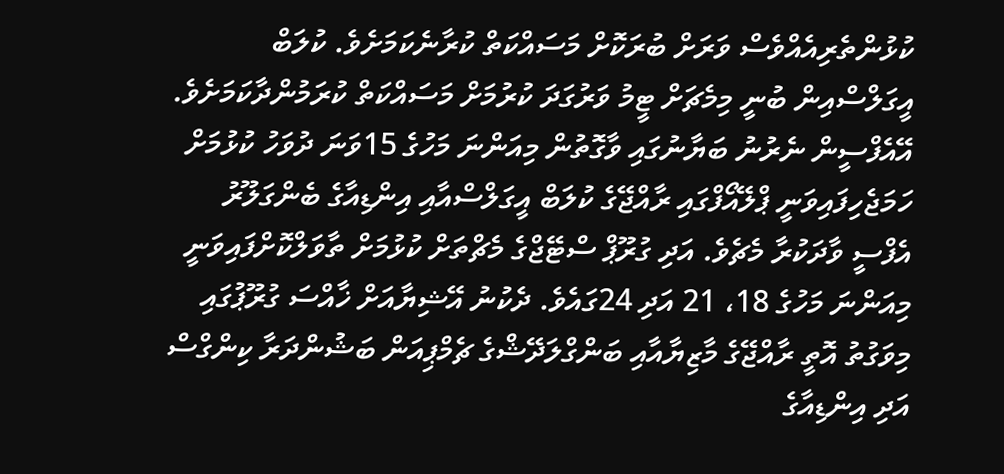ކުޅުންތެރިއެއްވެސް ވަރަށް ބުރަކޮށް މަސައްކަތް ކުރާނެކަމަށެވެ. ކުލަބް އީގަލްސްއިން ބުނީ މިމެޗަށް ޓީމު ވަރުގަދަ ކުރުމަށް މަސައްކަތް ކުރަމުންދާކަމަށެވެ.
އޭއެފްސީން ނެރުނު ބަޔާނުގައި ވާގޮތުން މިއަންނަ މަހުގެ 15ވަނަ ދުވަހު ކުޅުމަށް ހަމަޖެހިފައިވަނީ ޕްލޭއޯފްގައި ރާއްޖޭގެ ކުލަބް އީގަލްސްއާއި އިންޑިއާގެ ބެންގަލޫރު އެފްސީ ވާދަކުރާ މެޗެވެ. އަދި ގުރޫޕް ސްޓޭޖްގެ މެޗްތަށް ކުޅުމަށް ތާވަލްކޮށްފައިވަނީ މިއަންނަ މަހުގެ 18، 21 އަދި 24ގައެވެ. ދެކުނު އޭޝިޔާއަށް ޚާއްސަ ގުރޫޕުގައި މިވަގުތު އޮތީ ރާއްޖޭގެ މާޒިޔާއާއި ބަންގްލަދޭޝްގެ ޗެމްޕިއަން ބަޝުންދަރާ ކިންގްސް އަދި އިންޑިއާގެ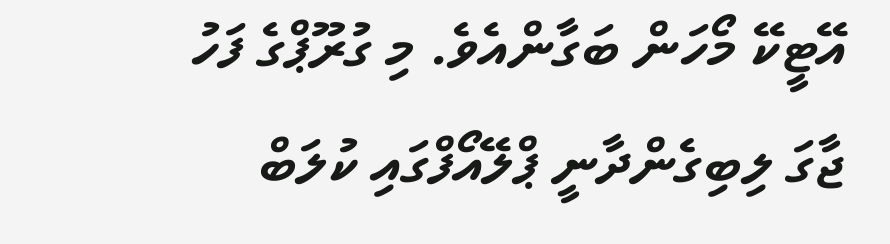އޭޓީކޭ މޯހަން ބަގާންއެވެ. މި ގުރޫޕްގެ ފަހު ޖާގަ ލިބިގެންދާނީ ޕްލޭއޯފްގައި ކުލަބް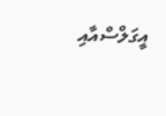އީގަލްސްއާއި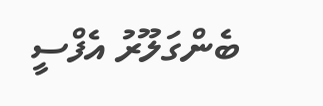ބެންގަލޫރު އެފްސީ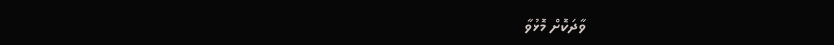ވާދަކޮށް މޮޅުވާ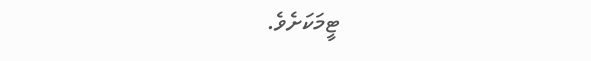ޓީމަކަށެވެ.